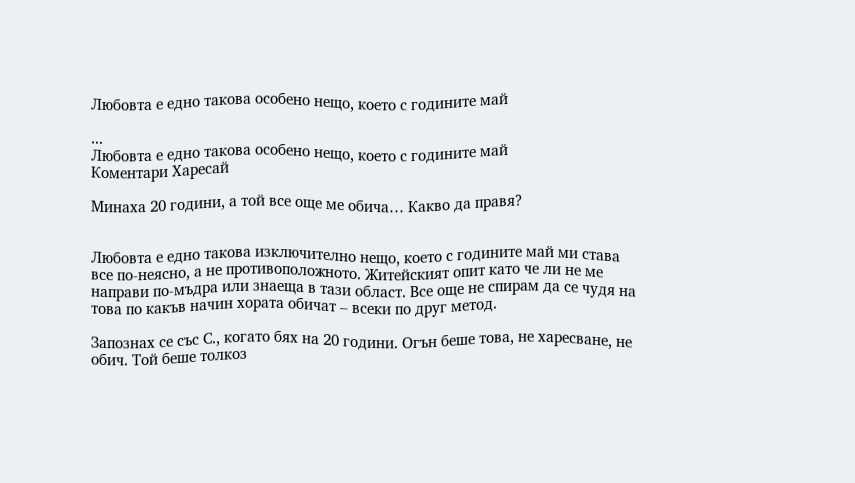Любовта е едно такова особено нещо, което с годините май

...
Любовта е едно такова особено нещо, което с годините май
Коментари Харесай

Минаха 20 години, а той все още ме обича… Какво да правя?


Любовта е едно такова изключително нещо, което с годините май ми става все по-неясно, а не противоположното. Житейският опит като че ли не ме направи по-мъдра или знаеща в тази област. Все още не спирам да се чудя на това по какъв начин хората обичат – всеки по друг метод.

Запознах се със С., когато бях на 20 години. Огън беше това, не харесване, не обич. Той беше толкоз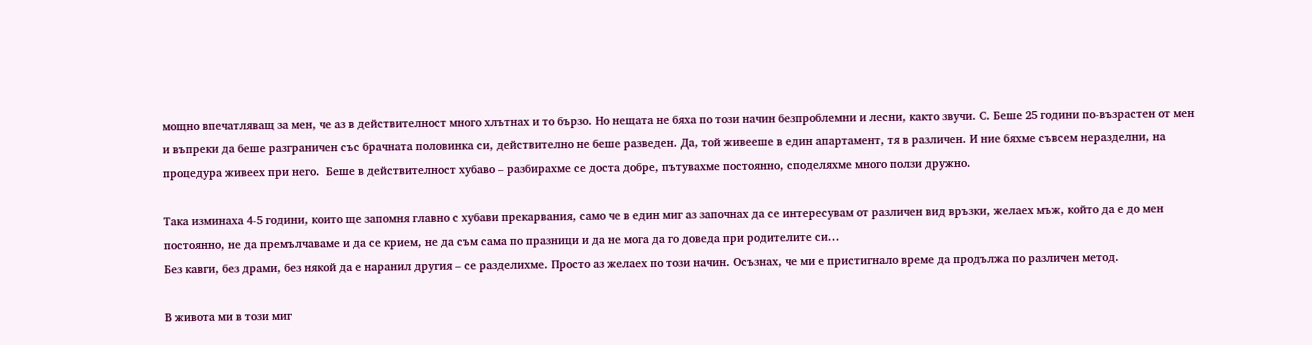мощно впечатляващ за мен, че аз в действителност много хлътнах и то бързо. Но нещата не бяха по този начин безпроблемни и лесни, както звучи. С. Беше 25 години по-възрастен от мен и въпреки да беше разграничен със брачната половинка си, действително не беше разведен. Да, той живееше в един апартамент, тя в различен. И ние бяхме съвсем неразделни, на процедура живеех при него.  Беше в действителност хубаво – разбирахме се доста добре, пътувахме постоянно, споделяхме много ползи дружно.

Така изминаха 4-5 години, които ще запомня главно с хубави прекарвания, само че в един миг аз започнах да се интересувам от различен вид връзки, желаех мъж, който да е до мен постоянно, не да премълчаваме и да се крием, не да съм сама по празници и да не мога да го доведа при родителите си...
Без кавги, без драми, без някой да е наранил другия – се разделихме. Просто аз желаех по този начин. Осъзнах, че ми е пристигнало време да продължа по различен метод.

В живота ми в този миг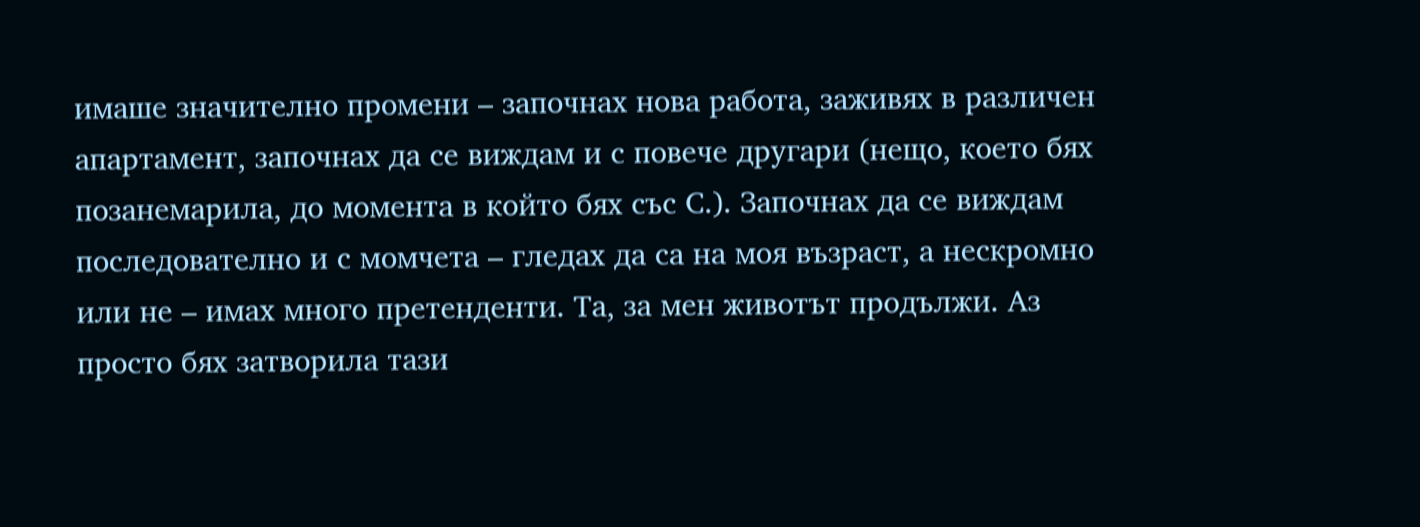имаше значително промени – започнах нова работа, заживях в различен апартамент, започнах да се виждам и с повече другари (нещо, което бях позанемарила, до момента в който бях със С.). Започнах да се виждам последователно и с момчета – гледах да са на моя възраст, а нескромно или не – имах много претенденти. Та, за мен животът продължи. Аз просто бях затворила тази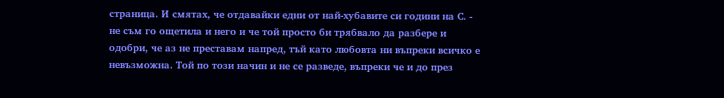страница. И смятах, че отдавайки едни от най-хубавите си години на С. - не съм го ощетила и него и че той просто би трябвало да разбере и одобри, че аз не преставам напред, тъй като любовта ни въпреки всичко е невъзможна. Той по този начин и не се разведе, въпреки че и до през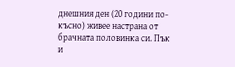днешния ден (20 години по-късно) живее настрана от брачната половинка си. Пък и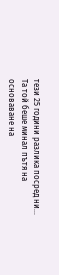тези 25 години разлика посред ни... Та той беше минал пътя на основаване на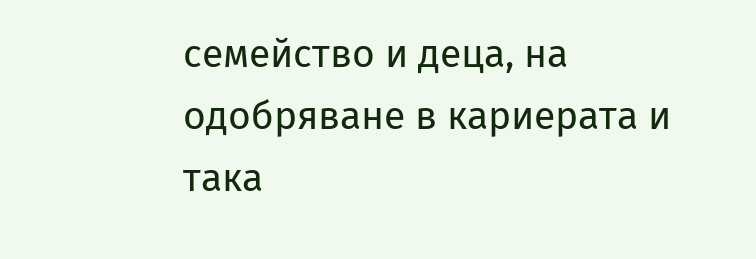семейство и деца, на одобряване в кариерата и така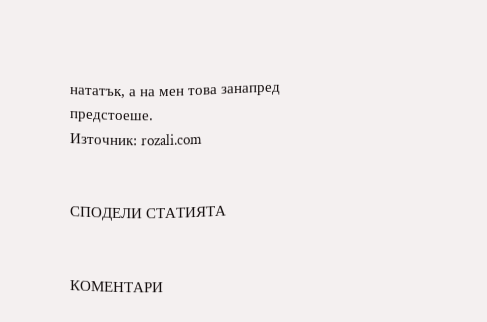нататък, а на мен това занапред предстоеше.
Източник: rozali.com


СПОДЕЛИ СТАТИЯТА


КОМЕНТАРИ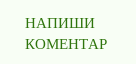НАПИШИ КОМЕНТАР